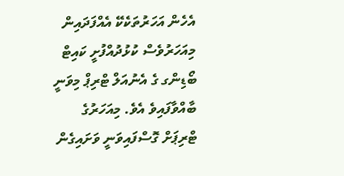އެހެން އަހަރުތަކެކޭ އެއްފަދައިން މިއަހަރުވެސް ކުޅުދުއްފުށީ ކައިޓް ބޯޑިންގ ގެ އެނުއަލް ޓްރިޕް މިވަނީ ބާއްވާފައިވެ އެވެ. މިއަހަރުގެ ޓްރިޕަށް ގޮސްފައިވަނީ ވަށައިގެން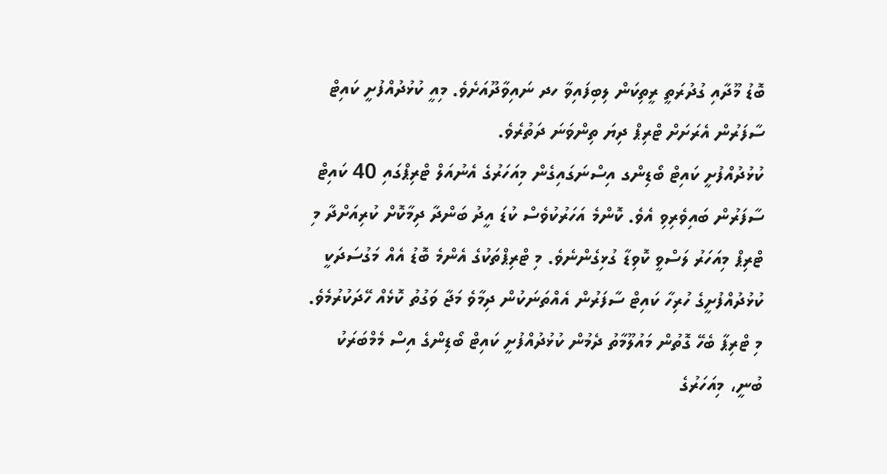ބޮޑު މޫދާއި ގުދުރަތީ ރީތިކަން ލިބިފައިވާ ހދ ނައިވާދޫއަށެވެ. މިއީ ކުޅުދުއްފުށީ ކައިޓް ސާފަރުން އެރަށަށް ޓްރިޕް ދިޔަ ތިންވަނަ ދަތުރެވެ.
ކުޅުދުއްފުށީ ކައިޓް ބޯޑިންގ އިސްނަގައިގެން މިއަހަރުގެ އެނުއަލް ޓްރިޕްގައި 40 ކައިޓް ސާފަރުން ބައިވެރިވި އެވެ. ކޮންމެ އަހަރުކުވެސް ކުޑަ އީދު ބަންދާ ދިމާކޮށް ކުރިއަށްދާ މި ޓްރިޕް މިއަހަރު ލަސްވީ ކޮވިޑާ ގުޅިގެންނެވެ. މި ޓްރިޕްތަކުގެ އެންމެ ބޮޑު އެއް މަގުސަދަކީ ކުޅުދުއްފުށީގެ ހުރިހާ ކައިޓް ސާފަރުން އެއްތަނަކުން ދިމާވެ މަޖާ ވަގުތު ކޮޅެއް ހޭދަކުރުމެވެ.
މި ޓްރިޕާ ބެހޭ ގޮތުން މައުލޫމާތު ދެމުން ކުޅުދުއްފުށީ ކައިޓް ބޯޑިންގެ އިސް މެމްބަރަކު ބުނީ، މިއަހަރުގެ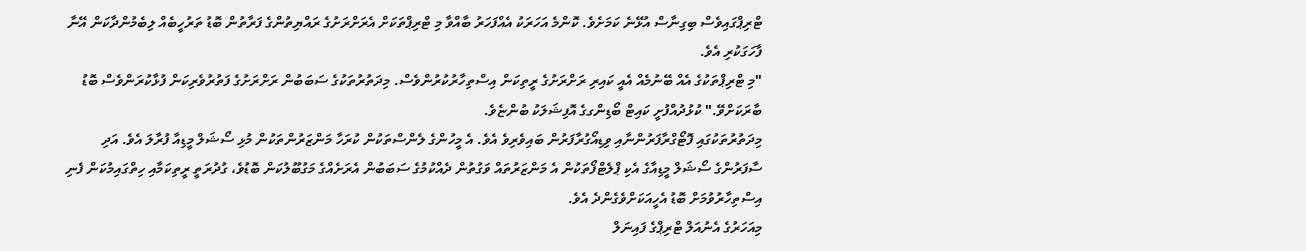ޓްރިޕްގައިވެސް ބިގިނާސް އުޅޭނެ ކަމަށެވެ. ކޮންމެ އަހަރަކު އެއްފަހަރު ބާއްވާ މި ޓްރިޕްތަކަށް އެރަށްރަށުގެ ރައްޔިތުންގެ ފަރާތުން ބޮޑު ތަރުހީބެއް ލިބެމުންދާކަން އޭނާ ފާހަގަކުރި އެވެ.
"މި ޓްރިޕްތަކުގެ އެއް ބޭނުމެއް އެއީ ކައިރި ރަށްރަށުގެ ރީތިކަން އިސްތިހާރުކުރުންވެސް. މިދަތުރުތަކުގެ ސަބަބުން ރަށްރަށުގެ ފަތުރުވެރިކަން ފުޅާކުރަންވެސް ބޮޑު ބާރަކަށްވޭ." ކުޅުދުއްފުށީ ކައިޓް ބޯޑިންގގެ އޮފިޝަލަކު ބުންޏެވެ.
މިދަތުރުތަކުގައި ފޮޓޯގްރާފަރުންނާއި ވިޑިއޯގުރާފަރުން ބައިވެރިވެ އެވެ. އެ މީހުންގެ ލެންސްތަކުން ކުރަހާ މަންޒަރުންތަކުން މުޅި ސޯޝަލް މީޑިއާ ފުރާލަ އެވެ. އަދި ސާފަރުންގެ ސޯޝަލް މީޑިއާގެ އެކި ޕްލެޓްފޯތަކުން އެ މަންޒަރުތައް ވަގުތުން ދެއްކުމުގެ ސަބަބުން އެރަށެއްގެ މަގުބޫލުކަން ބޮޑުވެ، ގުދުރަތީ ރީތިކަމާއި ހިތްގައިމުކަން ފެނި އިސްތިހާރުވުމަށް ބޮޑު އެހީއަކަށްވެގެންދެ އެވެ.
މިއަހަރުގެ އެނުއަލް ޓްރިޕްގެ ފައިނަލް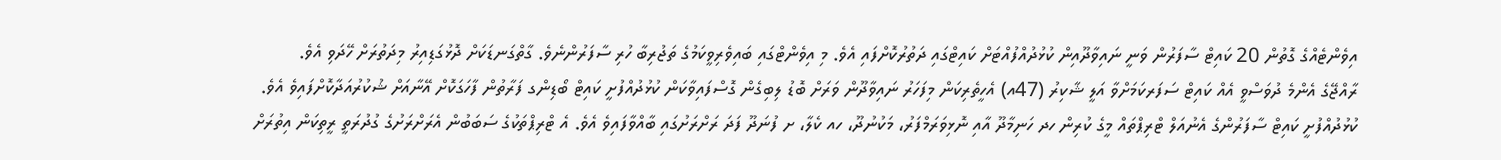އިވެންޓެއްގެ ގޮތުން 20 ކައިޓް ސާފަރުން ވަނީ ނައިވާދޫއިން ކުޅުދުއްފުއްޓަށް ކައިޓްގައި ދަތުރުކޮށްފައި އެވެ. މި އިވެންޓްގައި ބައިވެރިވީކަމުގެ ތަޖުރިބާ ހުރި ސާފަރުންނެވެ. ގާތްގަނޑަކަށް ދޮޅުގަޑިއިރު މިދަތުރަށް ހޭދަވި އެވެ.
ރާއްޖޭގެ އެންމެ ދުވަސްވީ އެއް ކައިޓް ސަފަރކަމަށްވާ އަލީ ޝާކިރު (47އ) އެހީތެރިކަން މިފަހަރު ނައިވާދޫން ވަރަށް ބޮޑު ލިބިގެން ގޮސްފައިވާކަން ކުޅުދުއްފުށީ ކައިޓް ބޯޑިންގ ފަރާތުން ފާހަގަކޮށް އޭނާއަށް ޝުކުރުއަދާކޮށްފައިވެ އެވެ.
ކުޅުދުއްފުށީ ކައިޓް ސާފަރުންގެ އެނުއަލް ޓްރިޕްތައް މީގެ ކުރިން ހދ ހަނިމާދޫ އާއި ނޮޅިވަރަމްފަރު، މަކުނުދޫ، ހއ ކެލާ، ށ ފުނަދޫ ފަދަ ރަށްރަށުގައި ބާއްވާފައިވެ އެވެ. އެ ޓްރިޕްތަކުގެ ސަބަބުން އެރަށްރަށުގެ ގުދުރަތީ ރީތިކަން އިތުރަށް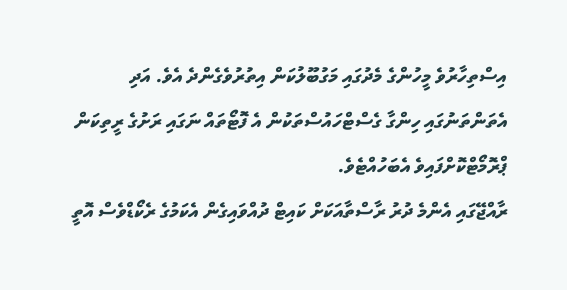އިސްތިހާރުވެ މީހުންގެ މެދުގައި މަގުބޫލުކަން އިތުރުވެގެންދެ އެވެ. އަދި އެތަންތަނުގައި ހިންގާ ގެސްޓްހައުސްތަކުން އެ ފޮޓޯތައް ނަގައި ރަށުގެ ރީތިކަން ޕްރޮމޯޓްކޮށްފައިވެ އެބަހުއްޓެވެ.
ރާއްޖޭގައި އެންމެ ދުރު ރާސްތާއަކަށް ކައިޓް ދުއްވައިގެން އެކަމުގެ ރެކޯޑްވެސް އޮތީ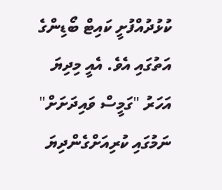ކުޅުދުއްފުށީ ކައިޓް ބޯޑިންގެ އަތުގައި އެވެ. އެއީ މިދިޔަ އަހަރު "ގަމީސް ވައިދަށަށް" ނަމުގައި ކުރިއަށްގެންދިޔަ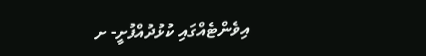އިވެންޓެއްގައި ކުޅުދުއްފުށީ- ށ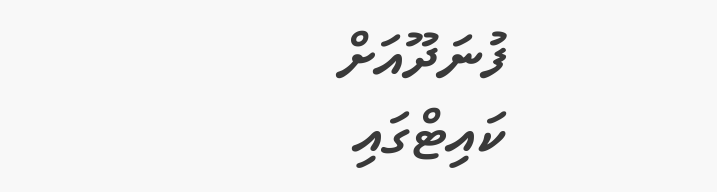ފުނަދޫއަށް ކައިޓްގައި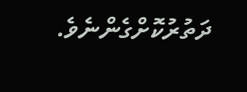ދަތުރުކޮށްގެންނެވެ.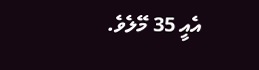އެއީ 35 މޭލެވެ.